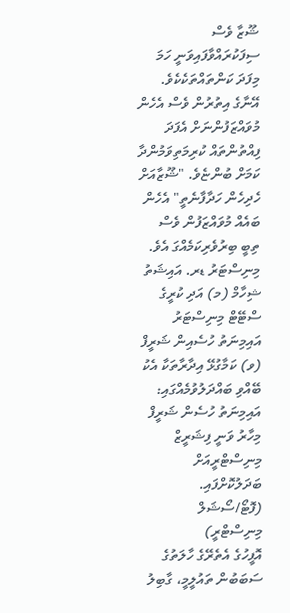ޝޫޒާ ވެސް ސިފަކުރައްވާފައިވަނީ ހަމަ މިފަދަ ކަންތައްތަކެކެވެ. އޭނާގެ އިތުރުން ވެސް އެހެން މުވައްޒަފުންނަށް އެފަދަ ފިއްތުންތައް ކުރިމަތިވަމުންދާ ކަމަށް ބުންޏެވެ. "ޝޫޒާއަށް ހެދިހެން ހަދާފާނެތީ" އެހެން ބައެއް މުވައްޒަފުން ވެސް ތިބީ ބިރުވެރިކަމެއްގަ އެވެ.
މިނިސްޓަރު ޑރ. އައިޝަތު ޝިހާމް (މ) އަދި ކުރީގެ ސްޓޭޓް މިނިސްޓަރު އައިމިނަތު ހުސެއިން ޝަރީފް (ވ) ކަމާގުޅޭ އިދާރާތަކާ އެކު ބޭއްވި ބައްދަލުވުމެއްގައި: އައިމިނަތު ހުސެން ޝަރީފް މިހާރު ވަނީ ފިޝަރީޒް މިނިސްޓްރީއަށް ބަދަލުކޮށްފައި. (ފޮޓޯ/ސޯޝަލް މިނިސްޓްރީ)
އޮފީހުގެ އެތެރޭގެ ހާލަތުގެ ސަބަބުން ތައުލީމީ، ގާބިލު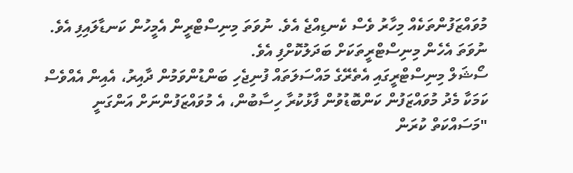މުވައްޒަފުންތަކެއް މިހާރު ވެސް ކެނޑިއްޖެ އެވެ. ނުވަތަ މިނިސްޓްރީން އެމީހުން ކަނޑާލައިފި އެވެ. ނުވަތަ އެހެން މިނިސްޓްރީތަކަށް ބަދަލުކޮށްފި އެވެ.
ސޯޝަލް މިނިސްޓްރީގައި އެތެރޭގެ މައްސަލަތައް ފުނިޖެހި ބަންޑުންވަމުން ދާއިރު، އެއިން އެއްވެސް ކަމަކާ މެދު މުވައްޒަފުން ކަންބޮޑުވުން ފާޅުކުރާ ހިސާބުން، އެ މުވައްޒަފުންނަށް އަންގަނީ "މަސައްކަތް ކުރަން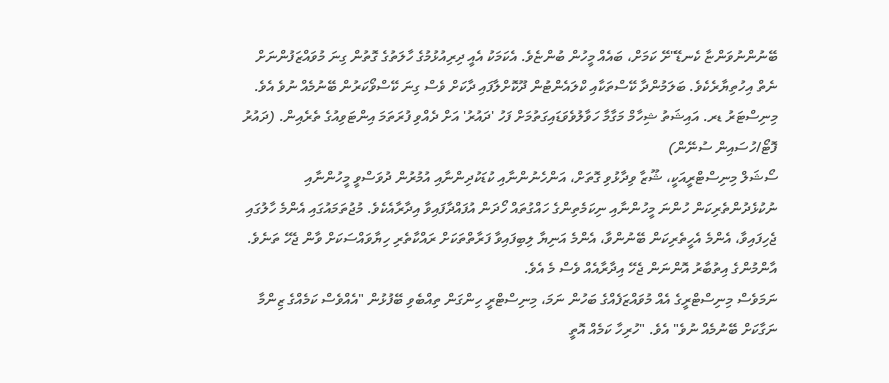ބޭނުންނުވަންޏާ ކެނޑޭ"ށޭ ކަމަށް، ބައެއް މީހުން ބުންޏެވެ. އެކަމަކު އެއީ ދިރިއުޅުމުގެ ހާލަތުގެ ގޮތުން ގިނަ މުވައްޒަފުންނަށް ނެތް އިހުތިޔާރެކެވެ. ބަލަމުންދާ ކޭސްތަކާއި ކްލައެންޓުން ދޫކޮށްލާފައި ދާކަށް ވެސް ގިނަ ކޭސްވޯކަރުން ބޭނުމެއް ނުވެ އެވެ.
މިނިސްޓަރު ޑރ. އައިޝަތު ޝިހާމް މަގާމާ ހަވާލުވެވަޑައިގަތުމަށް ފަހު 'ދައުރު' އަށް ދެއްވި ފުރަތަމަ އިންޓަވިއުގެ ތެރެއިން. (ދައުރު ފޮޓޯ/ހުސައިން ސުނޭން)
ސޯޝަލް މިނިސްޓްރީއަކީ، ޝޫޒާ ވިދާޅުވި ގޮތަށް، އަންހެނުންނާއި ކުޑަކުދިންނާއި އުމުރުން ދުވަސްވީ މީހުންނާއި ނުކުޅެދުންތެރިކަން ހުންނަ މީހުންނާއި ނިކަމެތިންގެ ހައްގުތައް ހޯދަން އުފައްދާފައިވާ އިދާރާއެކެވެ. މުޖުތަމައުގައި އެންމެ ހާލުގައި ޖެހިފައިވާ، އެންމެ އެހީތެރިކަން ބޭނުންވާ، އެންމެ އަނިޔާ ލިބިފައިވާ ފަރާތްތަކަށް ރައްކާތެރި ހިޔާވައްސަކަށް ވާން ޖެހޭ ތަނެވެ. އާންމުންގެ އިތުބާރު އޮންނަން ޖެހޭ އިދާރާއެއް ވެސް މެ އެވެ.
ނަމަވެސް މިނިސްޓްރީގެ އެއް މުވައްޒަފެއްގެ ބަހުން ނަމަ، މިނިސްޓްރީ ހިންގަން ތިއްބެވި ބޭފުޅުން "އެއްވެސް ކަމެއްގެ ޒިންމާ ނަގާކަށް ބޭނުމެއް ނުވެ" އެވެ. "ހުރިހާ ކަމެއް އޮތީ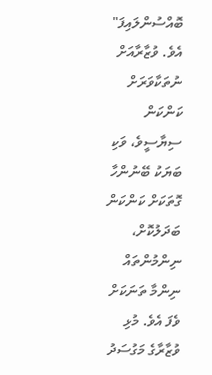ބޮއްސުންލައިފަ" އެވެ. ވުޒާރާއަށް ނުތަކާވަރަށް ކަންކަން ސިޔާސީވެ، ވަކި ބަޔަކު ބޭނުންހާ ގޮތަކަށް ކަންކަން ބަދަލުކޮށް، ނިންމުންތައް ނިންމާ ތަނަކަށް ވެފަ އެވެ. މުޅި ވުޒާރާގެ މަގުސަދު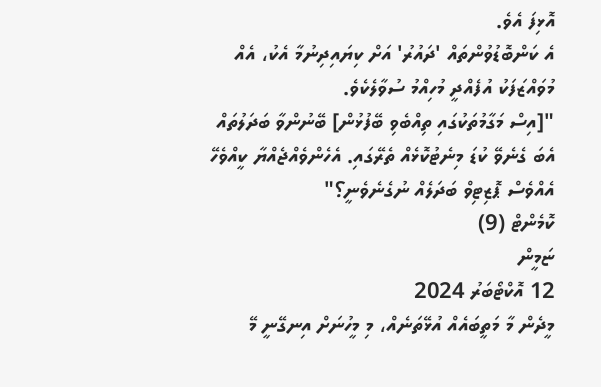އޮޅިފަ އެވެ.
އެ ކަންބޮޑުވުންތައް 'ދައުރު' އަށް ކިޔައިދިނުމާ އެކު، އެއް މުވައްޒަފަކު އުފެއްދީ މުހިއްމު ސުވާލެކެވެ.
"[އިސް މަގާމުތަކުގައި ތިއްބެވި ބޭފުޅުން] ބޭނުންވާ ބަދަލުތައް އެބަ ގެނެވޭ ކުޑަ މިނެޓުކޮޅެއް ތެރޭގައި. އެހެންވެއްޖެއްޔާ ކީއްވެހޭ އެއްވެސް ޕޮޒިޓިވް ބަދަލެއް ނުގެނެވެނީ؟"
ކޮމެންޓް (9)
ޏަމީން
12 އޮކްޓޯބަރު 2024
މީދެން މާ މަތީބައެއް އުޅޭތަނެއް، މި މީހުނަށް އިނގޭނީ މޭ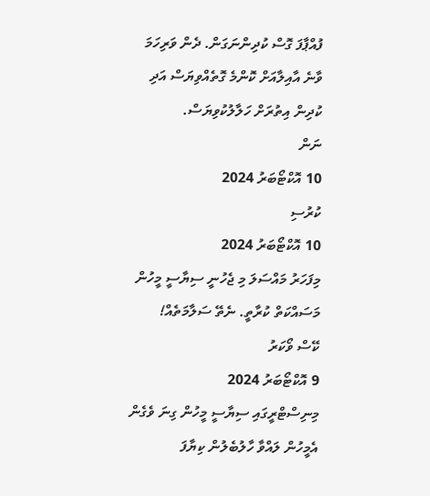ފުއްޕާފަ ގޮސް ކުދިންނަގަން. ދެން ވަރިހަމަ ވާނެ އާއިލާއަށް ކޮންމެ ގޮތެއްވިޔަސް އަދި ކުދިން އިތުރަށް ހަލާލުކުވިޔަސް.
ނަން
10 އޮކްޓޯބަރު 2024
ކުރުސި
10 އޮކްޓޯބަރު 2024
މިފަހަރު މައްސަލަ މި ޖެހުނީ ސިޔާސީ މީހުން މަސައްކަތް ކުރާތީ. ނެތޭ ސަލާމަތެއް!
ކޭސް ވޯކަރު
9 އޮކްޓޯބަރު 2024
މިނިސްޓްރީގައި ސިޔާސީ މީހުން ގިނަ ވެގެން އެމީހުން ލައްވާ ހާލުބެލުން ކިޔާފަ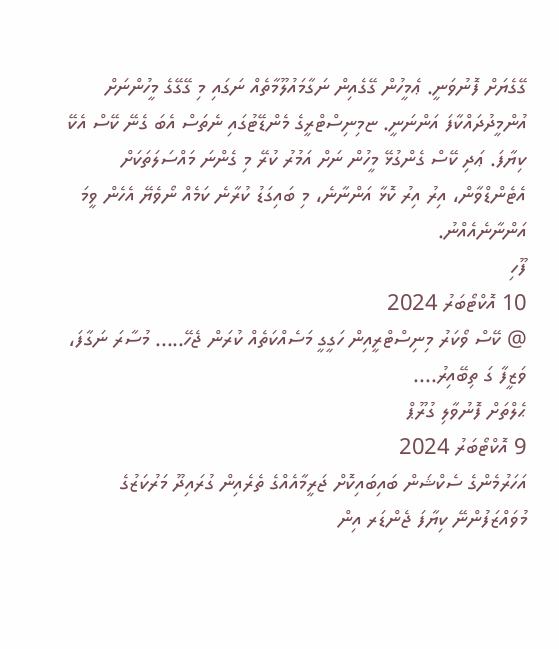ގޭގެޔަށް ފޮނުވަނީ. ޢެމީހުން ގޭގެއިން ނަގާމައުލޫމާތެއް ނަގައި މި ގޭގޭގެ މީހުންނަށް އުންމީދުދައްކާފަ އަންނަނީ. ޏމިނިސްޓްރީގެ މެންޑޭޓުގައި ނެތަސް އެބަ ގެނޭ ކޭސް އެކޭ ކިޔާފަ. ޢަދި ކޭސް ގެންގުޅޭ މީހުން ނަށް އަމުރު ކުރޭ މި ގެންނަ މައްސަލަތަކަށް އެޓެންޑްވާން، އިރު އިރު ކޮޅާ އަންނާނެ، މި ބައިގަޑު ކުރާނެ ކަމެއް ނޯވެޔޭ އެހެން ވީމަ އަންނާނެއެއްނު.
ފޫހި
10 އޮކްޓޯބަރު 2024
@ ކޭސް ވޯކަރު މިނިސްޓްރީއިން ހަގީގީ މަސެއްކަތެއް ކުރަން ޖެހޭ..... މުސާރަ ނަގާފަ، ވަޒީފާ ގަ ތިބޭއިރު....
ޙެލްތަށް ފޮނުވާލި ގުރޫޕް
9 އޮކްޓޯބަރު 2024
އަހަރުމެންގެ ސެކްޝަން ބައިބައިކޮށް ޖަރީމާއެއްގެ ތެރެއިން ގުރައިދޫ މަރުކަޒުގެ މުވައްޒަފުންނޭ ކިޔާފަ ޖެންޑަރ އިން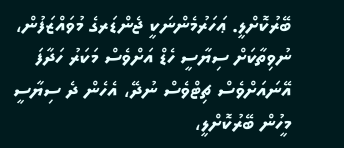ބޭރުކޮށްލީ. ޢަހަރުމެންނަކީ ޖެންޑަރގެ މުވައްޒަފުން، ނުވިތާކަށް ސިޔާސީ ހެޑް އަށްވެސް މަކަރު ހަދާފަ އޭނައަށްވެސް ޗިޓްވެސް ނުދޭ، އެހެން ދެ ސިޔާސީ މީހުން ބޭރުކޮށްލީ،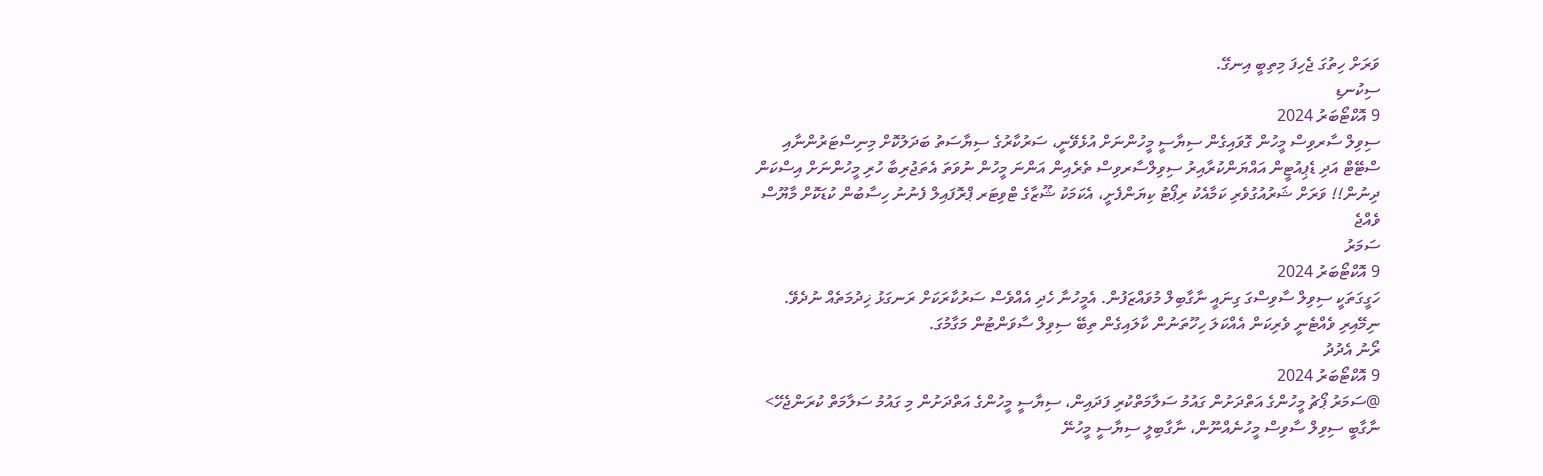ވަރަށް ހިތުގަ ޖެހިފަ މިތިބީ އިނގޭ.
ސިކުނޑި
9 އޮކްޓޯބަރު 2024
ސިވިލް ސާރވިސް މީހުން ގޮވައިގެން ސިޔާސީ މީހުންނަށް އުޅެވޭނީ، ސަރުކާރުގެ ސިޔާސަތު ބަދަލުކޮށް މިނިސްޓަރުންނާއި ސްޓޭޓް އަދި ޑެޕިއުޓީން އައްޔަންކުރާއިރު ސިވިލްސާރވިސް ތެރެއިން އަންނަ މީހުން ނުވަތަ އެތަޖުރިބާ ހުރި މީހުންނަށް އިސްކަން ދިނުން!! ވަރަށް ޝަރުއުގުވެރި ކަމާއެކު ރިޕޯޓު ކިޔަންފެށީ، އެކަމަކު ޝޫޒާގެ ޓްވިޓަރ ޕްރޮފައިލް ފެނުނު ހިސާބުން ކުޑަކޮށް މާޔޫސް ވެއްޖެ
ސަމަރު
9 އޮކްޓޯބަރު 2024
ހަގީގަތަކީ ސިވިލް ސާވިސްގަ ގިނައީ ނާގާބިލް މުވައްޒަފުން. އެމީހުނާ ހެދި އެއްވެސް ސަރުކާރަކަށް ރަނގަޅު ޚިދުމަތެއް ނުދެވޭ. ނިމޭއިރި ވެއްޓެނީ ވެރިކަން އެއްކަލަ ހިހޫތަނުން ކާލައިގެން ތިބޭ ސިވިލް ސާވަންޓުން މަގާމުގަ.
ރޯނު އެދުދު
9 އޮކްޓޯބަރު 2024
@ސަމަރު ޕޯޗު މީހުންގެ އަތްދަށުން ގައުމު ސަލާމަތްކުރި ފަދައިން، ސިޔާސީ މީހުންގެ އަތްދަށުން މި ގައުމު ސަލާމަތް ކުރަންޖެހޭ> ނާގާބީ ސިވިލް ސާވިސް މީހުނެއްނޫން، ނާގާބިލީ ސިޔާސީ މީހުނޭ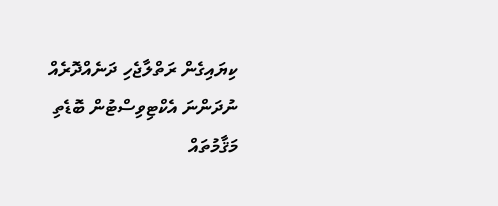ކިޔައިގެން ރަތްލާޖެހި ދަނެއްދޮރެއް ނުދަންނަ އެކްޓިވިސްޓުން ބޮޑެތި މަޤާމުތައް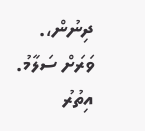ދިނުން،. ވަރަށް ސަލާމު.
އިތުރު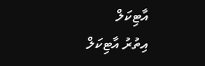އާޓިކަލް
އިތުރު އާޓިކަލް